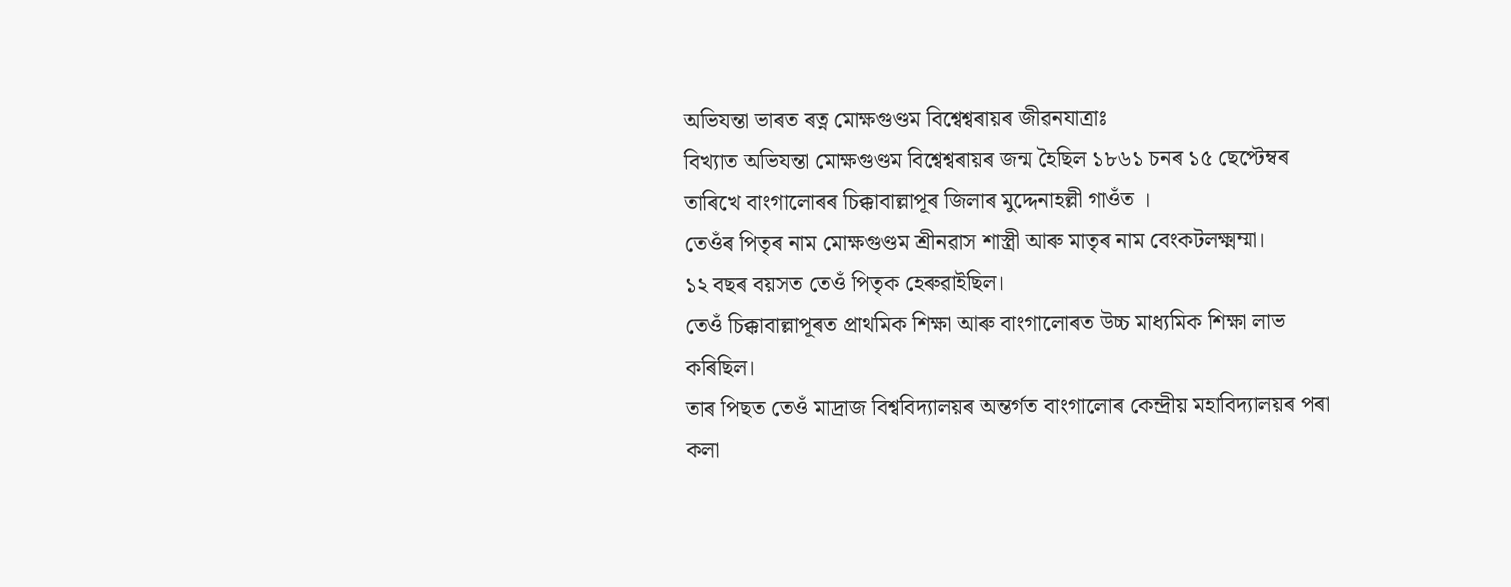অভিযন্তা ভাৰত ৰত্ন মোক্ষগুণ্ডম বিশ্বেশ্বৰায়ৰ জীৱনযাত্ৰাঃ
বিখ্যাত অভিযন্তা মোক্ষগুণ্ডম বিশ্বেশ্বৰায়ৰ জন্ম হৈছিল ১৮৬১ চনৰ ১৫ ছেপ্টেম্বৰ তাৰিখে বাংগালোৰৰ চিক্কাবাল্লাপূৰ জিলাৰ মুদ্দেনাহল্লী গাওঁত ।
তেওঁৰ পিতৃৰ নাম মোক্ষগুণ্ডম শ্ৰীনৱাস শাস্ত্ৰী আৰু মাতৃৰ নাম বেংকটলক্ষ্মম্মা।
১২ বছৰ বয়সত তেওঁ পিতৃক হেৰুৱাইছিল।
তেওঁ চিক্কাবাল্লাপূৰত প্ৰাথমিক শিক্ষা আৰু বাংগালোৰত উচ্চ মাধ্যমিক শিক্ষা লাভ কৰিছিল।
তাৰ পিছত তেওঁ মাদ্ৰাজ বিশ্ববিদ্যালয়ৰ অন্তৰ্গত বাংগালোৰ কেন্দ্ৰীয় মহাবিদ্যালয়ৰ পৰা কলা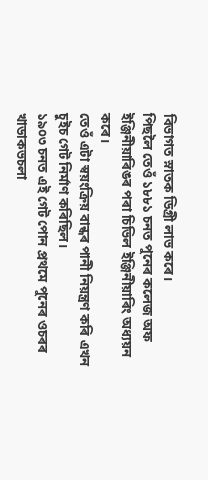বিভাগত স্নাতক ডিগ্ৰী লাভ কৰে।
পিছলৈ তেওঁ ১৮৮১ চনত পুনেৰ কলেজ অফ ইঞ্জিনীয়াৰিঙৰ পৰা চিভিল ইঞ্জিনীয়াৰিং অধ্যয়ন কৰে।
তেওঁ এটা স্বয়ংক্ৰিয় বান্ধৰ পানী নিয়ন্ত্ৰণ কৰি এখন চুইচ গেট নিৰ্মাণ কৰিছিল।
১৯০৩ চনত এই গেট পোন প্ৰথমে পুনেৰ ওচৰৰ খাডাকভচলা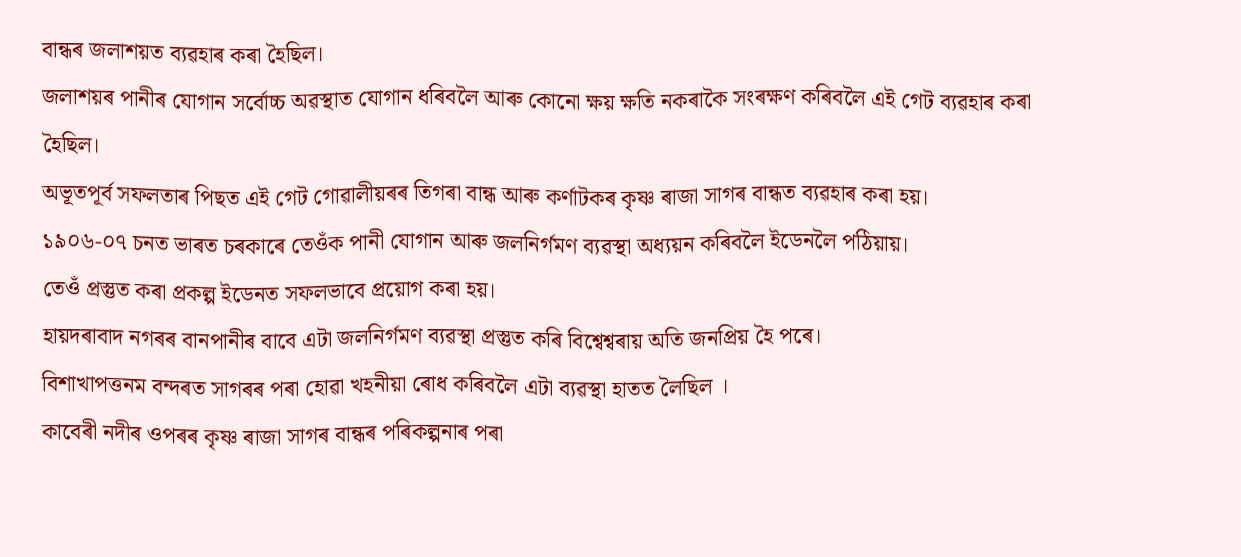বান্ধৰ জলাশয়ত ব্যৱহাৰ কৰা হৈছিল।
জলাশয়ৰ পানীৰ যোগান সৰ্বোচ্চ অৱস্থাত যোগান ধৰিবলৈ আৰু কোনো ক্ষয় ক্ষতি নকৰাকৈ সংৰক্ষণ কৰিবলৈ এই গেট ব্যৱহাৰ কৰা হৈছিল।
অভূতপূৰ্ব সফলতাৰ পিছত এই গেট গোৱালীয়ৰৰ তিগৰা বান্ধ আৰু কৰ্ণাটকৰ কৃষ্ণ ৰাজা সাগৰ বান্ধত ব্যৱহাৰ কৰা হয়।
১৯০৬-০৭ চনত ভাৰত চৰকাৰে তেওঁক পানী যোগান আৰু জলনিৰ্গমণ ব্যৱস্থা অধ্যয়ন কৰিবলৈ ইডেনলৈ পঠিয়ায়।
তেওঁ প্ৰস্তুত কৰা প্ৰকল্প ইডেনত সফলভাবে প্ৰয়োগ কৰা হয়।
হায়দৰাবাদ নগৰৰ বানপানীৰ বাবে এটা জলনিৰ্গমণ ব্যৱস্থা প্ৰস্তুত কৰি বিশ্বেশ্বৰায় অতি জনপ্ৰিয় হৈ পৰে।
বিশাখাপত্তনম বন্দৰত সাগৰৰ পৰা হোৱা খহনীয়া ৰোধ কৰিবলৈ এটা ব্যৱস্থা হাতত লৈছিল ।
কাবেৰী নদীৰ ওপৰৰ কৃষ্ণ ৰাজা সাগৰ বান্ধৰ পৰিকল্পনাৰ পৰা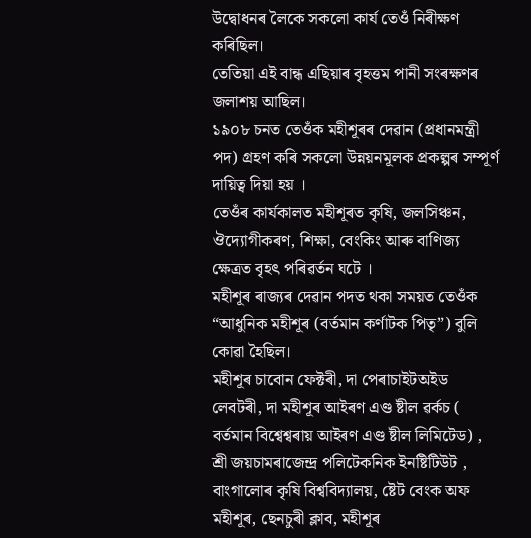উদ্বোধনৰ লৈকে সকলো কাৰ্য তেওঁ নিৰীক্ষণ কৰিছিল।
তেতিয়া এই বান্ধ এছিয়াৰ বৃহত্তম পানী সংৰক্ষণৰ জলাশয় আছিল।
১৯০৮ চনত তেওঁক মহীশূৰৰ দেৱান (প্ৰধানমন্ত্ৰী পদ) গ্ৰহণ কৰি সকলো উন্নয়নমূলক প্ৰকল্পৰ সম্পূৰ্ণ দায়িত্ব দিয়া হয় ।
তেওঁৰ কাৰ্যকালত মহীশূৰত কৃষি, জলসিঞ্চন, ঔদ্যোগীকৰণ, শিক্ষা, বেংকিং আৰু বাণিজ্য ক্ষেত্রত বৃহৎ পৰিৱর্তন ঘটে ।
মহীশূৰ ৰাজ্যৰ দেৱান পদত থকা সময়ত তেওঁক “আধুনিক মহীশূৰ (বৰ্তমান কৰ্ণাটক পিতৃ”) বুলি কোৱা হৈছিল।
মহীশূৰ চাবোন ফেক্টৰী, দা পেৰাচাইটঅইড লেবটৰী, দা মহীশূৰ আইৰণ এণ্ড ষ্টীল ৱৰ্কচ ( বৰ্তমান বিশ্বেশ্বৰায় আইৰণ এণ্ড ষ্টীল লিমিটেড) , শ্ৰী জয়চামৰাজেন্দ্ৰ পলিটেকনিক ইনষ্টিটিউট , বাংগালোৰ কৃষি বিশ্ববিদ্যালয়, ষ্টেট বেংক অফ মহীশূৰ, ছেনচুৰী ক্লাব, মহীশূৰ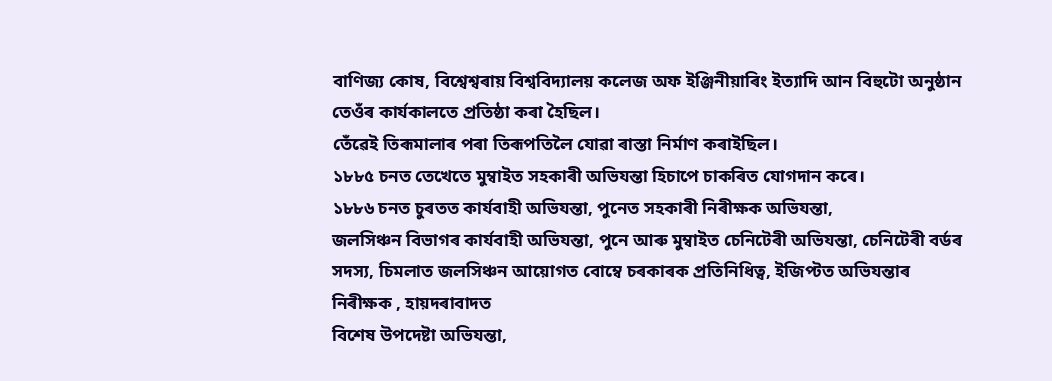বাণিজ্য কোষ, বিশ্বেশ্বৰায় বিশ্ববিদ্যালয় কলেজ অফ ইঞ্জিনীয়াৰিং ইত্যাদি আন বিহুটো অনুষ্ঠান তেওঁৰ কাৰ্যকালতে প্ৰতিষ্ঠা কৰা হৈছিল।
তেঁৱেই তিৰূমালাৰ পৰা তিৰূপতিলৈ যোৱা ৰাস্তা নিৰ্মাণ কৰাইছিল।
১৮৮৫ চনত তেখেতে মুম্বাইত সহকাৰী অভিযন্তা হিচাপে চাকৰিত যোগদান কৰে।
১৮৮৬ চনত চুৰতত কাৰ্যবাহী অভিযন্তা, পুনেত সহকাৰী নিৰীক্ষক অভিযন্তা,
জলসিঞ্চন বিভাগৰ কাৰ্যবাহী অভিযন্তা, পুনে আৰু মুম্বাইত চেনিটেৰী অভিযন্তা, চেনিটেৰী বৰ্ডৰ সদস্য, চিমলাত জলসিঞ্চন আয়োগত বোম্বে চৰকাৰক প্ৰতিনিধিত্ব, ইজিপ্টত অভিযন্তাৰ নিৰীক্ষক , হায়দৰাবাদত
বিশেষ উপদেষ্টা অভিযন্তা,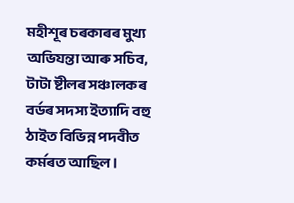মহীশূৰ চৰকাৰৰ মুখ্য অভিযন্তা আৰু সচিব,
টাটা ষ্টীলৰ সঞ্চালকৰ বৰ্ডৰ সদস্য ইত্যাদি বহু ঠাইত বিভিন্ন পদবীত কৰ্মৰত আছিল।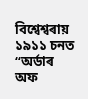বিশ্বেশ্বৰায় ১৯১১ চনত “অৰ্ডাৰ অফ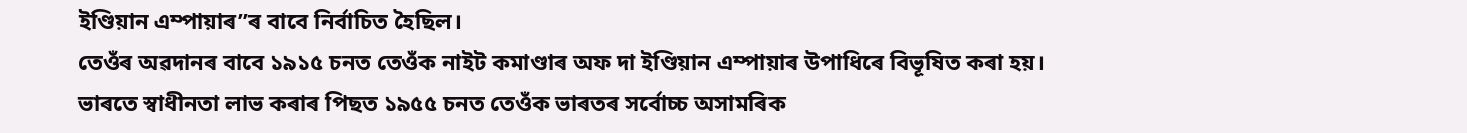ইণ্ডিয়ান এম্পায়াৰ”ৰ বাবে নিৰ্বাচিত হৈছিল।
তেওঁৰ অৱদানৰ বাবে ১৯১৫ চনত তেওঁক নাইট কমাণ্ডাৰ অফ দা ইণ্ডিয়ান এম্পায়াৰ উপাধিৰে বিভূষিত কৰা হয়।
ভাৰতে স্বাধীনতা লাভ কৰাৰ পিছত ১৯৫৫ চনত তেওঁক ভাৰতৰ সৰ্বোচ্চ অসামৰিক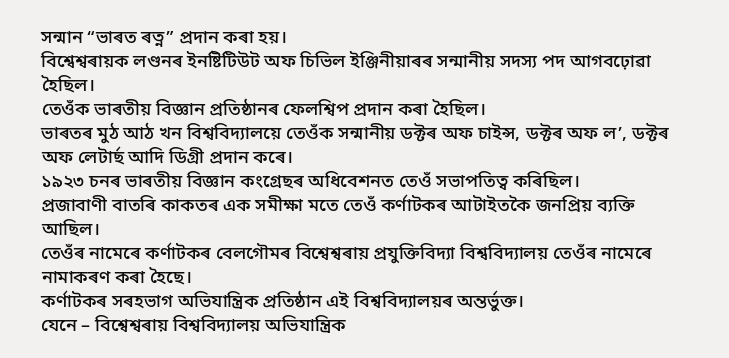সন্মান “ভাৰত ৰত্ন” প্ৰদান কৰা হয়।
বিশ্বেশ্বৰায়ক লণ্ডনৰ ইনষ্টিটিউট অফ চিভিল ইঞ্জিনীয়াৰৰ সন্মানীয় সদস্য পদ আগবঢ়োৱা হৈছিল।
তেওঁক ভাৰতীয় বিজ্ঞান প্ৰতিষ্ঠানৰ ফেলশ্বিপ প্ৰদান কৰা হৈছিল।
ভাৰতৰ মুঠ আঠ খন বিশ্ববিদ্যালয়ে তেওঁক সন্মানীয় ডক্টৰ অফ চাইন্স, ডক্টৰ অফ ল’, ডক্টৰ অফ লেটাৰ্ছ আদি ডিগ্ৰী প্ৰদান কৰে।
১৯২৩ চনৰ ভাৰতীয় বিজ্ঞান কংগ্ৰেছৰ অধিবেশনত তেওঁ সভাপতিত্ব কৰিছিল।
প্ৰজাবাণী বাতৰি কাকতৰ এক সমীক্ষা মতে তেওঁ কৰ্ণাটকৰ আটাইতকৈ জনপ্ৰিয় ব্যক্তি আছিল।
তেওঁৰ নামেৰে কৰ্ণাটকৰ বেলগৌমৰ বিশ্বেশ্বৰায় প্ৰযুক্তিবিদ্যা বিশ্ববিদ্যালয় তেওঁৰ নামেৰে নামাকৰণ কৰা হৈছে।
কৰ্ণাটকৰ সৰহভাগ অভিযান্ত্ৰিক প্ৰতিষ্ঠান এই বিশ্ববিদ্যালয়ৰ অন্তৰ্ভুক্ত।
যেনে – বিশ্বেশ্বৰায় বিশ্ববিদ্যালয় অভিযান্ত্ৰিক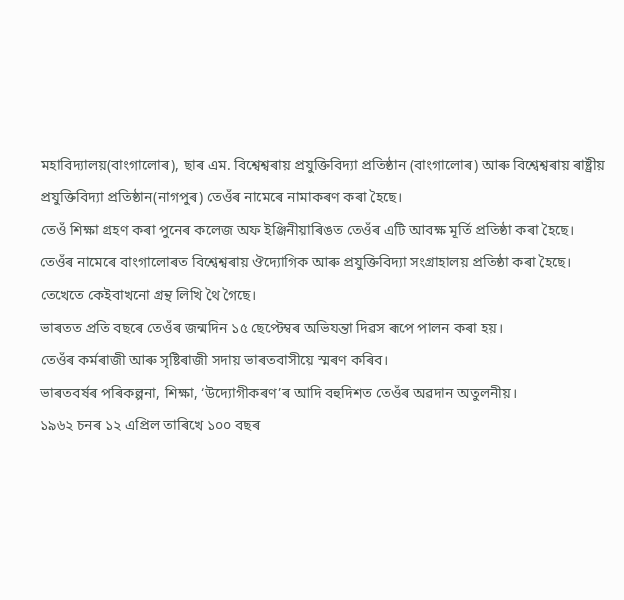মহাবিদ্যালয়(বাংগালোৰ), ছাৰ এম. বিশ্বেশ্বৰায় প্ৰযুক্তিবিদ্যা প্ৰতিষ্ঠান (বাংগালোৰ) আৰু বিশ্বেশ্বৰায় ৰাষ্ট্ৰীয় প্ৰযুক্তিবিদ্যা প্ৰতিষ্ঠান(নাগপুৰ) তেওঁৰ নামেৰে নামাকৰণ কৰা হৈছে।
তেওঁ শিক্ষা গ্ৰহণ কৰা পুনেৰ কলেজ অফ ইঞ্জিনীয়াৰিঙত তেওঁৰ এটি আবক্ষ মূৰ্তি প্ৰতিষ্ঠা কৰা হৈছে।
তেওঁৰ নামেৰে বাংগালোৰত বিশ্বেশ্বৰায় ঔদ্যোগিক আৰু প্ৰযুক্তিবিদ্যা সংগ্ৰাহালয় প্ৰতিষ্ঠা কৰা হৈছে।
তেখেতে কেইবাখনো গ্ৰন্থ লিখি থৈ গৈছে।
ভাৰতত প্ৰতি বছৰে তেওঁৰ জন্মদিন ১৫ ছেপ্টেম্বৰ অভিযন্তা দিৱস ৰূপে পালন কৰা হয়।
তেওঁৰ কৰ্মৰাজী আৰু সৃষ্টিৰাজী সদায় ভাৰতবাসীয়ে স্মৰণ কৰিব।
ভাৰতবৰ্ষৰ পৰিকল্পনা, শিক্ষা, ‘উদ্যোগীকৰণ’ৰ আদি বহুদিশত তেওঁৰ অৱদান অতুলনীয়।
১৯৬২ চনৰ ১২ এপ্ৰিল তাৰিখে ১০০ বছৰ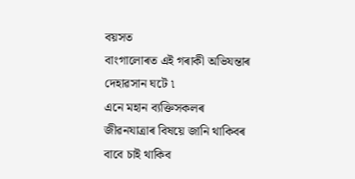বয়সত
বাংগালোৰত এই গৰাকী অভিযন্তাৰ দেহাৱসান ঘটে ৷
এনে মহান ব্যক্তিসকলৰ জীৱনযাত্ৰাৰ বিষয়ে জানি থাকিবৰ বাবে চাই থাকিব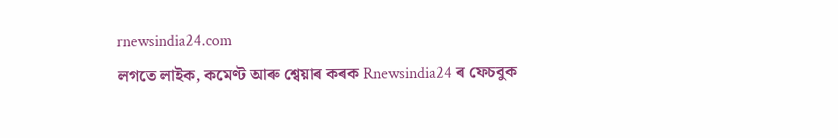rnewsindia24.com
লগতে লাইক, কমেণ্ট আৰু শ্বেয়াৰ কৰক Rnewsindia24 ৰ ফেচবুক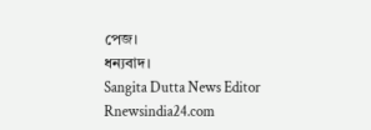পেজ।
ধন্যবাদ।
Sangita Dutta News Editor Rnewsindia24.com